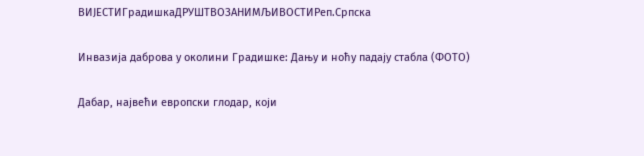ВИЈЕСТИГрадишкаДРУШТВОЗАНИМЉИВОСТИРеп.Српска

Инвазија даброва у околини Градишке: Дању и ноћу падају стабла (ФОТО)

Дабар, највећи европски глодар, који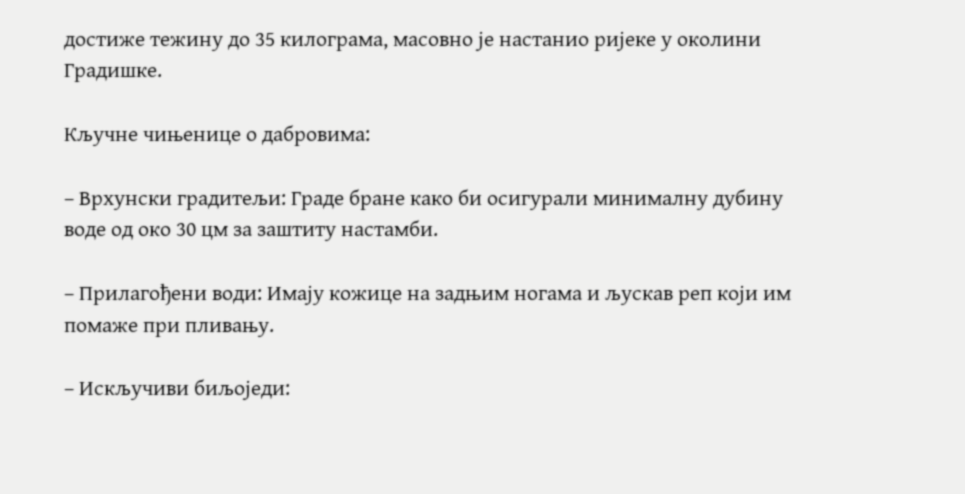достиже тежину до 35 килограма, масовно је настанио ријеке у околини Градишке.

Кључне чињенице о дабровима:

– Врхунски градитељи: Граде бране како би осигурали минималну дубину воде од око 30 цм за заштиту настамби.

– Прилагођени води: Имају кожице на задњим ногама и љускав реп који им помаже при пливању.

– Искључиви биљоједи: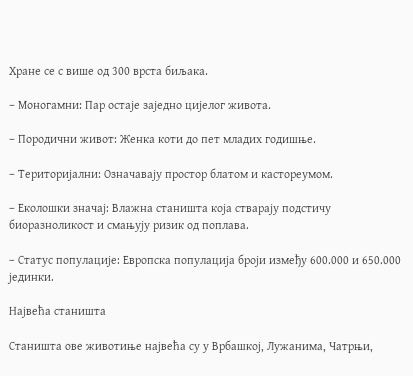Хране се с више од 300 врста биљака.

– Моногамни: Пар остаје заједно цијелог живота.

– Породични живот: Женка коти до пет младих годишње.

– Територијални: Означавају простор блатом и кастореумом.

– Еколошки значај: Влажна станишта која стварају подстичу биоразноликост и смањују ризик од поплава.

– Статус популације: Европска популација броји између 600.000 и 650.000 јединки.

Највећа станишта

Станишта ове животиње највећа су у Врбашкој, Лужанима, Чатрњи,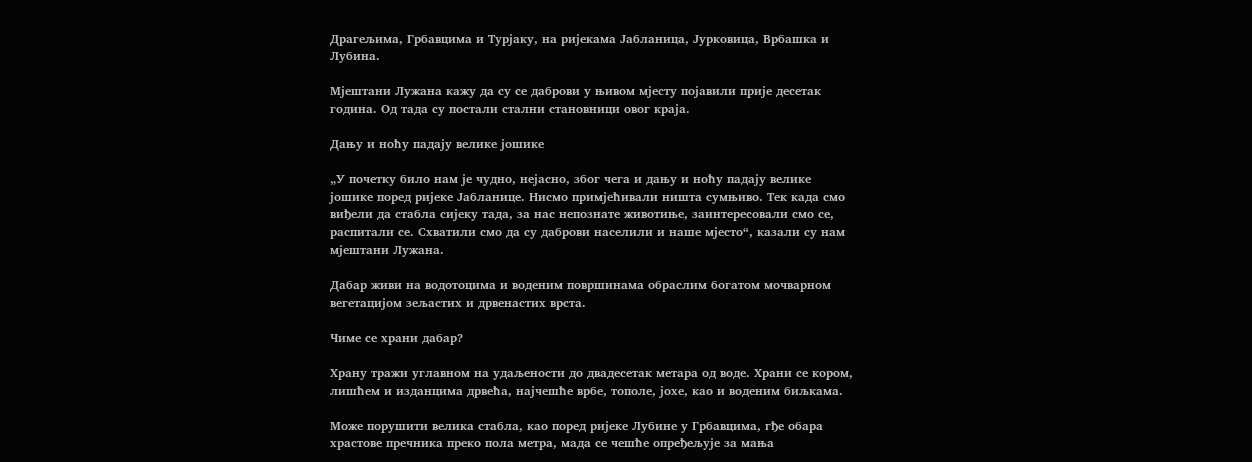Драгељима, Грбавцима и Турјаку, на ријекама Јабланица, Јурковица, Врбашка и Лубина.

Мјештани Лужана кажу да су се даброви у њивом мјесту појавили прије десетак година. Од тада су постали стални становници овог краја.

Дању и ноћу падају велике јошике

„У почетку било нам је чудно, нејасно, због чега и дању и ноћу падају велике јошике поред ријеке Јабланице. Нисмо примјећивали ништа сумњиво. Тек када смо виђели да стабла сијеку тада, за нас непознате животиње, заинтересовали смо се, распитали се. Схватили смо да су даброви населили и наше мјесто“, казали су нам мјештани Лужана.

Дабар живи на водотоцима и воденим површинама обраслим богатом мочварном вегетацијом зељастих и дрвенастих врста.

Чиме се храни дабар?

Храну тражи углавном на удаљености до двадесетак метара од воде. Храни се кором, лишћем и изданцима дрвећа, најчешће врбе, тополе, јохе, као и воденим биљкама.

Може порушити велика стабла, као поред ријеке Лубине у Грбавцима, гђе обара храстове пречника преко пола метра, мада се чешће опређељује за мања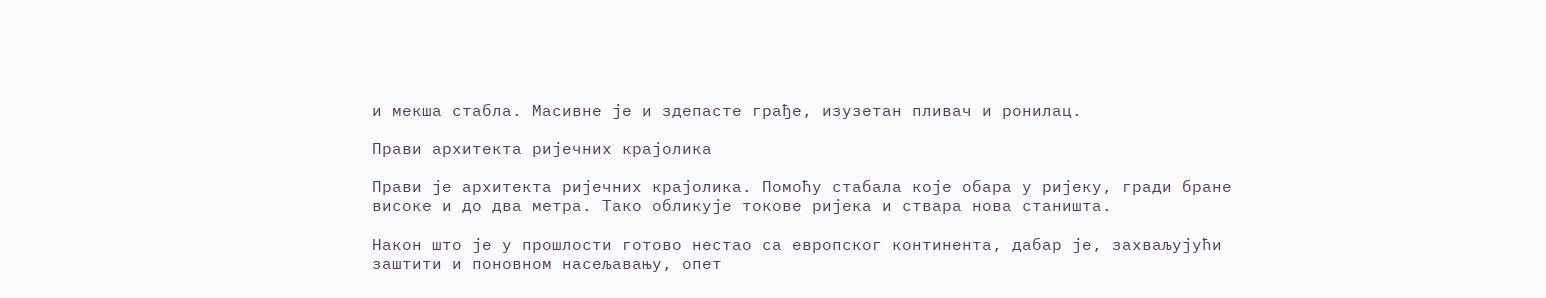и мекша стабла. Масивне је и здепасте грађе, изузетан пливач и ронилац.

Прави архитекта ријечних крајолика

Прави је архитекта ријечних крајолика. Помоћу стабала које обара у ријеку, гради бране високе и до два метра. Тако обликује токове ријека и ствара нова станишта.

Након што је у прошлости готово нестао са европског континента, дабар је, захваљујући заштити и поновном насељавању, опет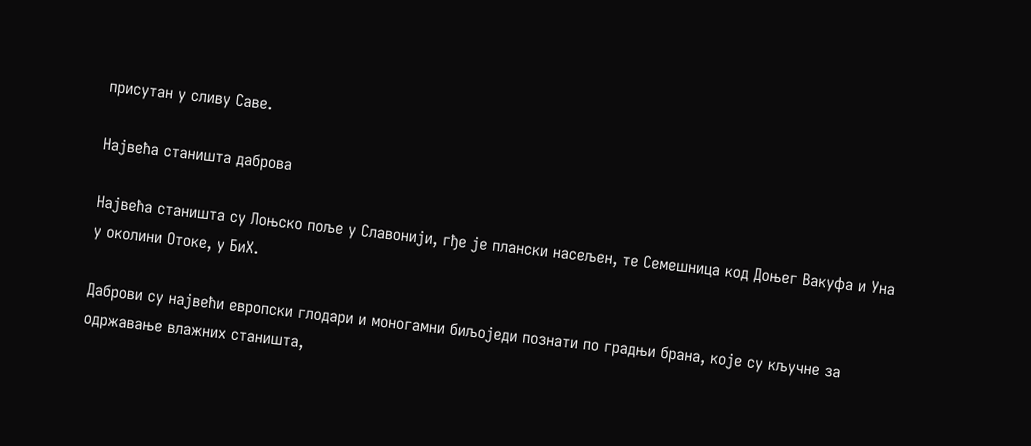присутан у сливу Саве.

Највећа станишта даброва

Највећа станишта су Лоњско поље у Славонији, гђе је плански насељен, те Семешница код Доњег Вакуфа и Уна у околини Отоке, у БиХ.

Даброви су највећи европски глодари и моногамни биљоједи познати по градњи брана, које су кључне за одржавање влажних станишта,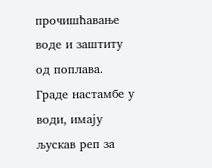прочишћавање воде и заштиту од поплава. Граде настамбе у води, имају љускав реп за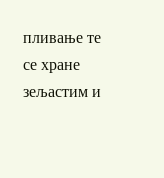пливање те се хране зељастим и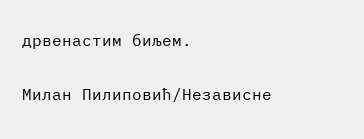дрвенастим биљем.

Милан Пилиповић/Независне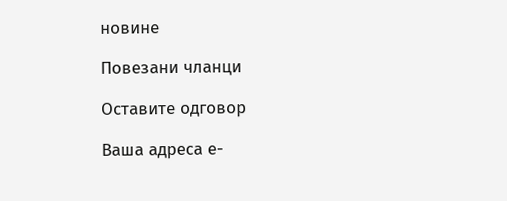новине

Повезани чланци

Оставите одговор

Ваша адреса е-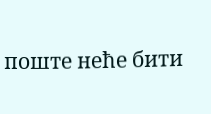поште неће бити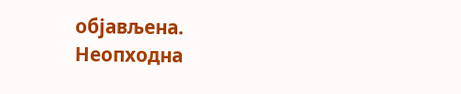објављена. Неопходна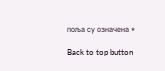поља су означена *

Back to top button